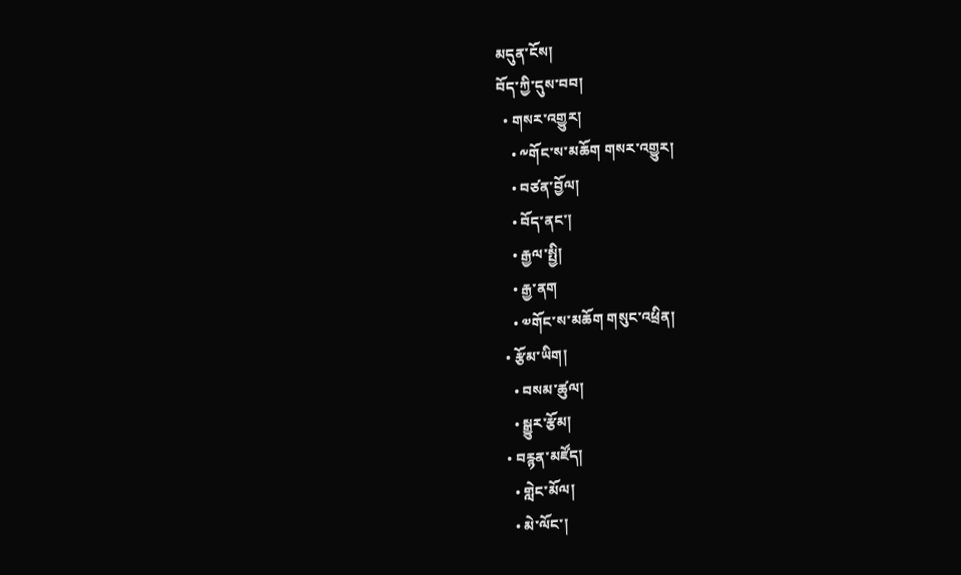མདུན་ངོས།
བོད་ཀྱི་དུས་བབ།
  • གསར་འགྱུར།
    • ༸གོང་ས་མཆོག གསར་འགྱུར།
    • བཙན་བྱོལ།
    • བོད་ནང་།
    • རྒྱལ་སྤྱི།
    • རྒྱ་ནག
    • ༧གོང་ས་མཆོག གསུང་འཕྲིན།
  • རྩོམ་ཡིག།
    • བསམ་ཚུལ།
    • སྒྱུར་རྩོམ།
  • བརྙན་མཛོད།
    • གླེང་མོལ།
    • མེ་ལོང་།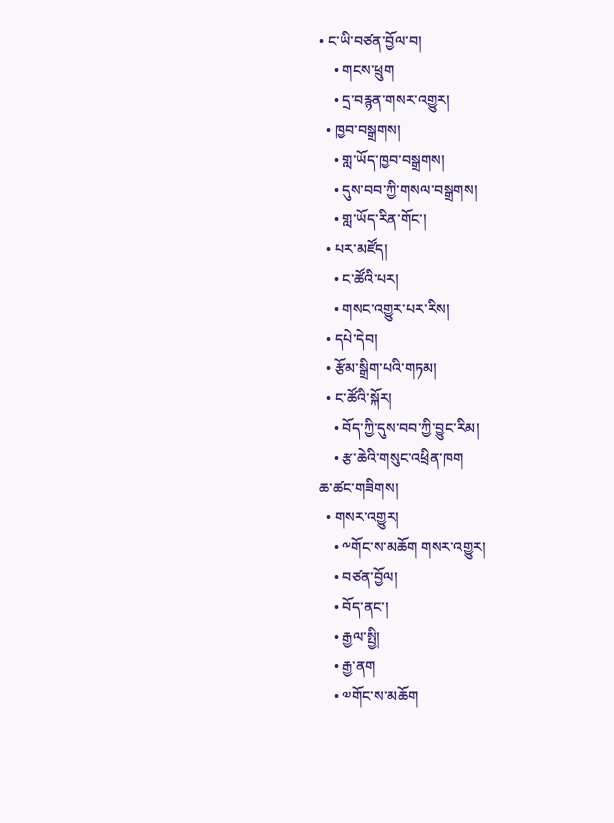• ང་ཡི་བཙན་བྱོལ་བ།
    • གངས་ཕྲུག
    • དྲ་བརྙན་གསར་འགྱུར།
  • ཁྱབ་བསྒྲགས།
    • གླ་ཡོད་ཁྱབ་བསྒྲགས།
    • དུས་བབ་ཀྱི་གསལ་བསྒྲགས།
    • གླ་ཡོད་རིན་གོང་།
  • པར་མཛོད།
    • ང་ཚོའི་པར།
    • གསང་འགྱུར་པར་རིས།
  • དཔེ་དེབ།
  • རྩོམ་སྒྲིག་པའི་གཏམ།
  • ང་ཚོའི་སྐོར།
    • བོད་ཀྱི་དུས་བབ་ཀྱི་བྱུང་རིམ།
    • རྩ་ཆེའི་གསུང་འཕྲིན་ཁག
ཆ་ཚང་གཟིགས།
  • གསར་འགྱུར།
    • ༸གོང་ས་མཆོག གསར་འགྱུར།
    • བཙན་བྱོལ།
    • བོད་ནང་།
    • རྒྱལ་སྤྱི།
    • རྒྱ་ནག
    • ༧གོང་ས་མཆོག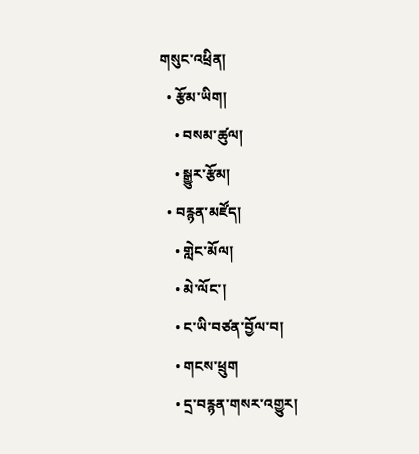གསུང་འཕྲིན།
  • རྩོམ་ཡིག།
    • བསམ་ཚུལ།
    • སྒྱུར་རྩོམ།
  • བརྙན་མཛོད།
    • གླེང་མོལ།
    • མེ་ལོང་།
    • ང་ཡི་བཙན་བྱོལ་བ།
    • གངས་ཕྲུག
    • དྲ་བརྙན་གསར་འགྱུར།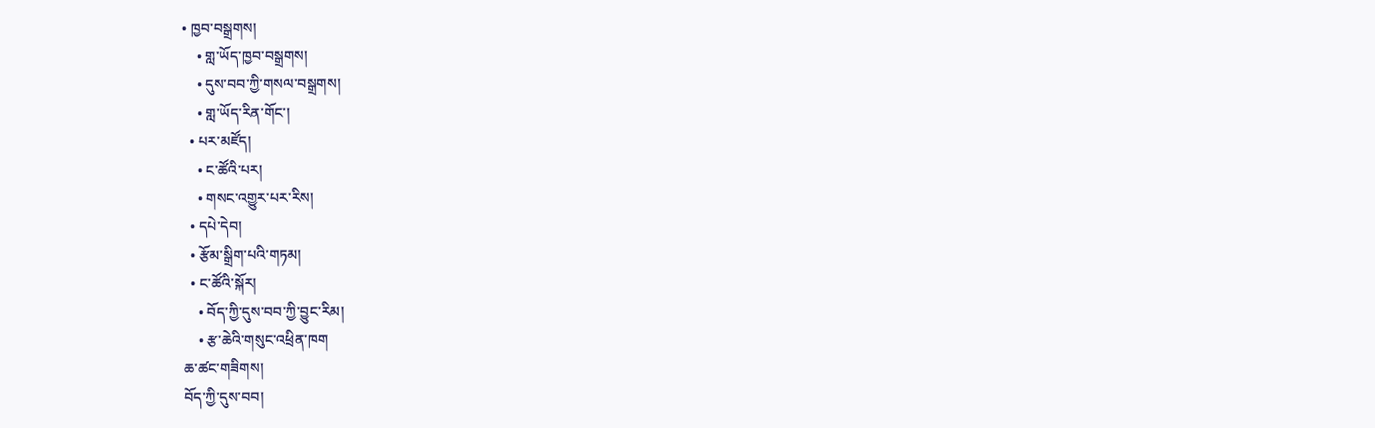• ཁྱབ་བསྒྲགས།
    • གླ་ཡོད་ཁྱབ་བསྒྲགས།
    • དུས་བབ་ཀྱི་གསལ་བསྒྲགས།
    • གླ་ཡོད་རིན་གོང་།
  • པར་མཛོད།
    • ང་ཚོའི་པར།
    • གསང་འགྱུར་པར་རིས།
  • དཔེ་དེབ།
  • རྩོམ་སྒྲིག་པའི་གཏམ།
  • ང་ཚོའི་སྐོར།
    • བོད་ཀྱི་དུས་བབ་ཀྱི་བྱུང་རིམ།
    • རྩ་ཆེའི་གསུང་འཕྲིན་ཁག
ཆ་ཚང་གཟིགས།
བོད་ཀྱི་དུས་བབ།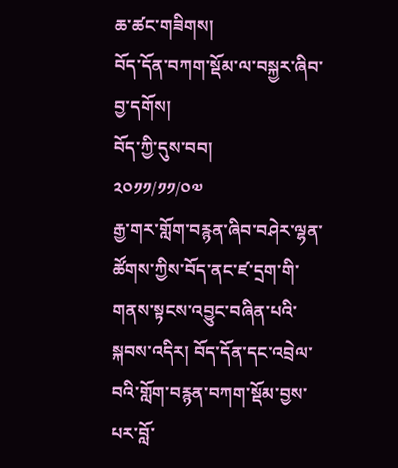ཆ་ཚང་གཟིགས།
བོད་དོན་བཀག་སྡོམ་ལ་བསྐྱར་ཞིབ་བྱ་དགོས།
བོད་ཀྱི་དུས་བབ།
༢༠༡༡/༡༡/༠༧
རྒྱ་གར་གློག་བརྙན་ཞིབ་བཤེར་ལྷན་ཚོགས་ཀྱིས་བོད་ནང་ཛ་དྲག་གི་གནས་སྟངས་འབྱུང་བཞིན་པའི་སྐབས་འདིར། བོད་དོན་དང་འབྲེལ་བའི་གློག་བརྙན་བཀག་སྡོམ་བྱས་པར་བློ་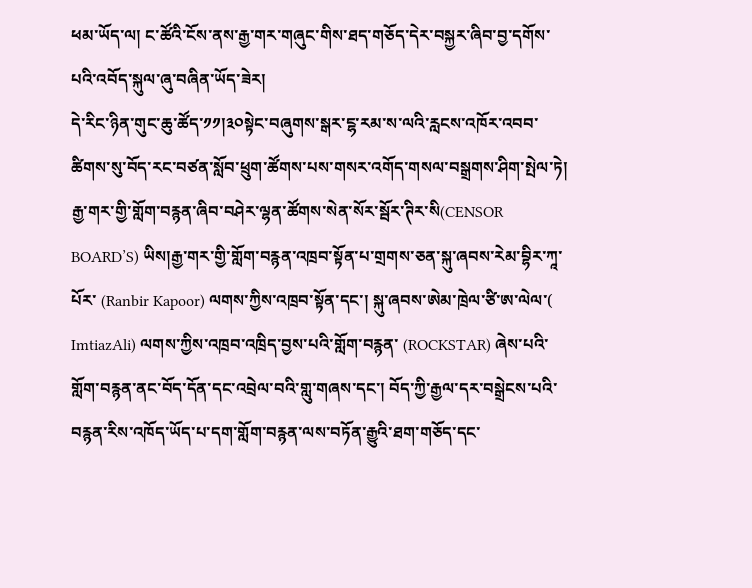ཕམ་ཡོད་ལ། ང་ཚོའི་ངོས་ནས་རྒྱ་གར་གཞུང་གིས་ཐད་གཅོད་དེར་བསྐྱར་ཞིབ་བྱ་དགོས་པའི་འབོད་སྐུལ་ཞུ་བཞིན་ཡོད་ཟེར།
དེ་རིང་ཉིན་གུང་ཆུ་ཚོད་༡༡།༣༠སྟེང་བཞུགས་སྒར་ངྷ་རམ་ས་ལའི་རླངས་འཁོར་འབབ་ཚིགས་སུ་བོད་རང་བཙན་སློབ་ཕྲུག་ཚོགས་པས་གསར་འགོད་གསལ་བསྒྲགས་ཤིག་སྤེལ་ཏེ། རྒྱ་གར་གྱི་གློག་བརྙན་ཞིབ་བཤེར་ལྷན་ཚོགས་སེན་སོར་སྦོར་ཊིར་སི(CENSOR BOARD’S) ཡིས།རྒྱ་གར་གྱི་གློག་བརྙན་འཁྲབ་སྟོན་པ་གྲགས་ཅན་སྐུ་ཞབས་རེམ་བྷིར་ཀཱ་པོར་ (Ranbir Kapoor) ལགས་ཀྱིས་འཁྲབ་སྟོན་དང་། སྐུ་ཞབས་ཨེམ་ཁྲེལ་ཙི་ཨ་ལེལ་( ImtiazAli) ལགས་ཀྱིས་འཁྲབ་འཁྲིད་བྱས་པའི་གློག་བརྙན་ (ROCKSTAR) ཞེས་པའི་གློག་བརྙན་ནང་བོད་དོན་དང་འབྲེལ་བའི་གླུ་གཞས་དང་། བོད་ཀྱི་རྒྱལ་དར་བསྒྲེངས་པའི་བརྙན་རིས་འཁོད་ཡོད་པ་དག་གློག་བརྙན་ལས་བཏོན་རྒྱུའི་ཐག་གཅོད་དང་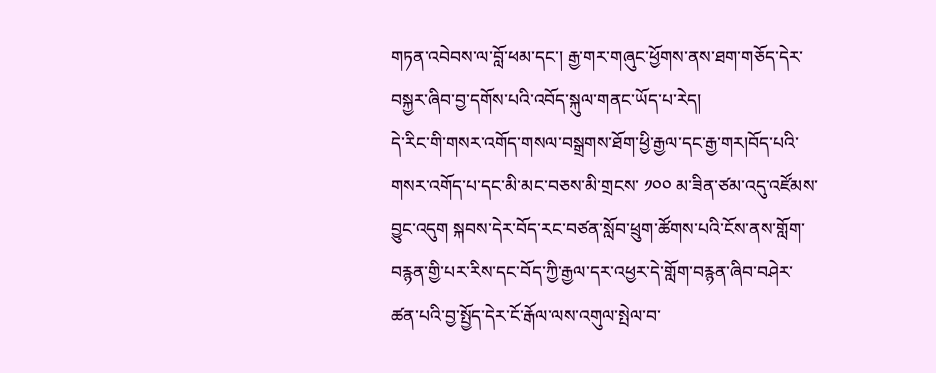གཏན་འབེབས་ལ་བློ་ཕམ་དང་། རྒྱ་གར་གཞུང་ཕྱོགས་ནས་ཐག་གཅོད་དེར་བསྐྱར་ཞིབ་བྱ་དགོས་པའི་འབོད་སྐུལ་གནང་ཡོད་པ་རེད།
དེ་རིང་གི་གསར་འགོད་གསལ་བསྒྲགས་ཐོག་ཕྱི་རྒྱལ་དང་རྒྱ་གར།བོད་པའི་གསར་འགོད་པ་དང་མི་མང་བཅས་མི་གྲངས་ ༡༠༠ མ་ཟིན་ཙམ་འདུ་འཛོམས་བྱུང་འདུག སྐབས་དེར་བོད་རང་བཙན་སློབ་ཕྲུག་ཚོགས་པའི་ངོས་ནས་གློག་བརྙན་གྱི་པར་རིས་དང་བོད་ཀྱི་རྒྱལ་དར་འཕྱར་དེ་གློག་བརྙན་ཞིབ་བཤེར་ཚན་པའི་བྱ་སྤྱོད་དེར་ངོ་རྒོལ་ལས་འགུལ་སྤེལ་བ་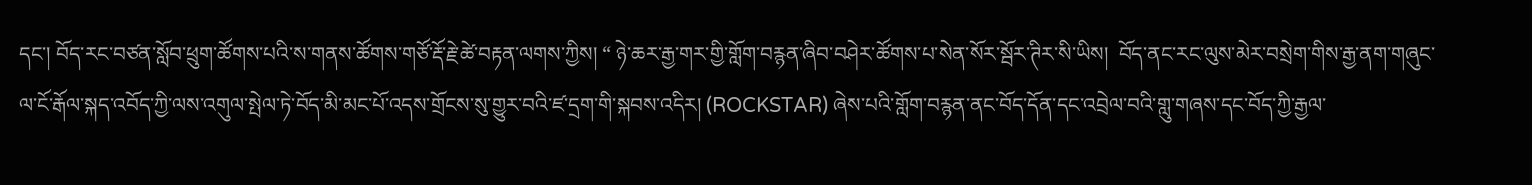དང་། བོད་རང་བཙན་སློབ་ཕྲུག་ཚོགས་པའི་ས་གནས་ཚོགས་གཙོ་རྡོ་རྗེ་ཚེ་བརྟན་ལགས་ཀྱིས། “ ཉེ་ཆར་རྒྱ་གར་གྱི་གློག་བརྙན་ཞིབ་བཤེར་ཚོགས་པ་སེན་སོར་སྦོར་ཊིར་སི་ཡིས།  བོད་ནང་རང་ལུས་མེར་བསྲེག་གིས་རྒྱ་ནག་གཞུང་ལ་ངོ་རྒོལ་སྐད་འབོད་ཀྱི་ལས་འགུལ་སྤེལ་ཏེ་བོད་མི་མང་པོ་འདས་གྲོངས་སུ་གྱུར་བའི་ཛ་དྲག་གི་སྐབས་འདིར། (ROCKSTAR) ཞེས་པའི་གློག་བརྙན་ནང་བོད་དོན་དང་འབྲེལ་བའི་གླུ་གཞས་དང་བོད་ཀྱི་རྒྱལ་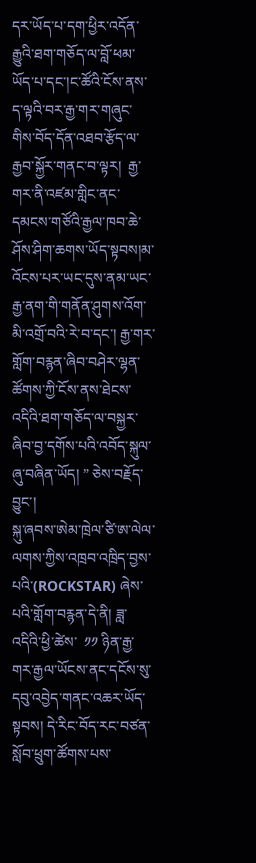དར་ཡོད་པ་དག་ཕྱིར་འདོན་རྒྱུའི་ཐག་གཅོད་ལ་བློ་ཕམ་ཡོད་པ་དང་།ང་ཚོའི་ངོས་ནས་ད་ལྟའི་བར་རྒྱ་གར་གཞུང་གིས་བོད་དོན་འཐབ་རྩོད་ལ་རྒྱབ་སྐྱོར་གནང་བ་ལྟར།  རྒྱ་གར་ནི་འཛམ་གླིང་ནང་དམངས་གཙོའི་རྒྱལ་ཁབ་ཆེ་ཤོས་ཤིག་ཆགས་ཡོད་སྟབས།མ་འོངས་པར་ཡང་དུས་ནམ་ཡང་རྒྱ་ནག་གི་གནོན་ཤུགས་འོག་མི་འགྲོ་བའི་རེ་བ་དང་། རྒྱ་གར་གློག་བརྙན་ཞིབ་བཤེར་ལྷན་ཚོགས་ཀྱི་ངོས་ནས་ཐེངས་འདིའི་ཐག་གཅོད་ལ་བསྐྱར་ཞིབ་བྱ་དགོས་པའི་འབོད་སྐུལ་ཞུ་བཞིན་ཡོད། ” ཅེས་བརྗོད་བྱུང་།
སྐུ་ཞབས་ཨེམ་ཁྲེལ་ཙི་ཨ་ལེལ་ལགས་ཀྱིས་འཁྲབ་འཁྲིད་བྱས་པའི་(ROCKSTAR) ཞེས་པའི་གློག་བརྙན་དེ་ནི། ཟླ་འདིའི་ཕྱི་ཚེས་  ༡༡ ཉིན་རྒྱ་གར་རྒྱལ་ཡོངས་ནང་དངོས་སུ་དབུ་འབྱེད་གནང་འཆར་ཡོད་སྟབས། དེ་རིང་བོད་རང་བཙན་སློབ་ཕྲུག་ཚོགས་པས་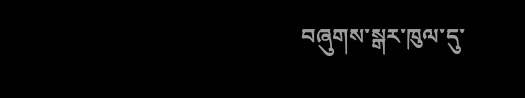བཞུགས་སྒར་ཁུལ་དུ་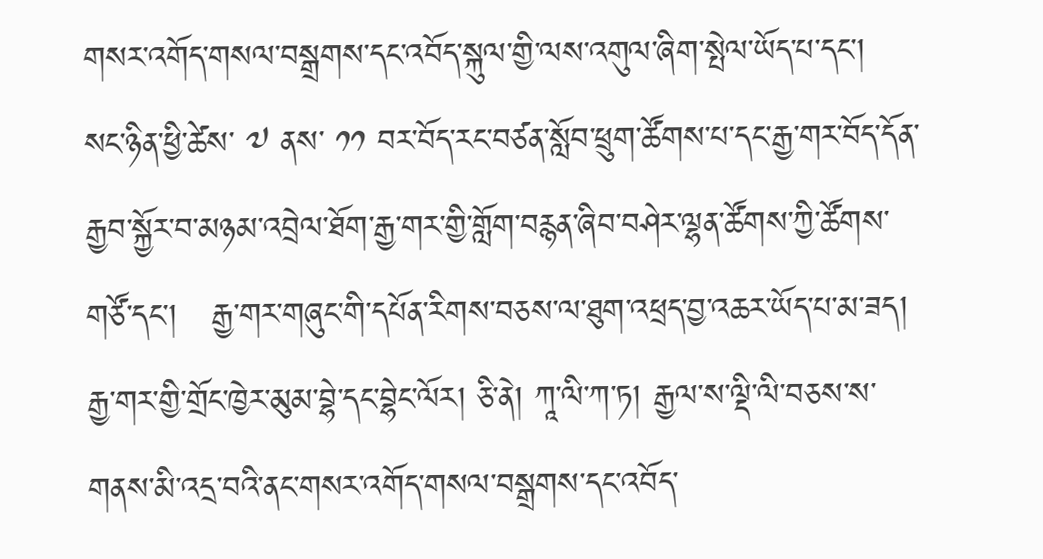གསར་འགོད་གསལ་བསྒྲགས་དང་འབོད་སྐུལ་གྱི་ལས་འགུལ་ཞིག་སྤེལ་ཡོད་པ་དང་།  སང་ཉིན་ཕྱི་ཚེས་ ༧ ནས་ ༡༡ བར་བོད་རང་བཙན་སློབ་ཕྲུག་ཚོགས་པ་དང་རྒྱ་གར་བོད་དོན་རྒྱབ་སྐྱོར་བ་མཉམ་འབྲེལ་ཐོག་རྒྱ་གར་གྱི་གློག་བརྙན་ཞིབ་བཤེར་ལྷན་ཚོགས་ཀྱི་ཚོགས་གཙོ་དང་།   རྒྱ་གར་གཞུང་གི་དཔོན་རིགས་བཅས་ལ་ཐུག་འཕྲད་བྱ་འཆར་ཡོད་པ་མ་ཟད། རྒྱ་གར་གྱི་གྲོང་ཁྱེར་མུམ་བྷེ་དང་བྷེང་ལོར། ཅི་ནེ། ཀཱ་ལི་ཀ་ཏ། རྒྱལ་ས་ལྡི་ལི་བཅས་ས་གནས་མི་འདྲ་བའི་ནང་གསར་འགོད་གསལ་བསྒྲགས་དང་འབོད་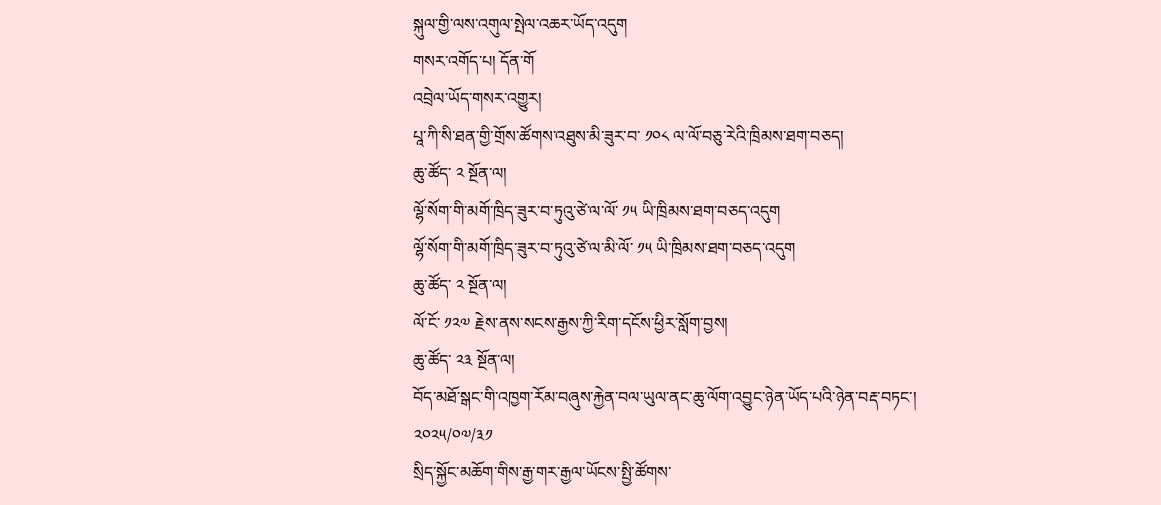སྐུལ་གྱི་ལས་འགུལ་སྤེལ་འཆར་ཡོད་འདུག
གསར་འགོད་པ། དོན་གོ
འབྲེལ་ཡོད་གསར་འགྱུར།
པཱ་ཀི་སི་ཐན་གྱི་གྲོས་ཚོགས་འཐུས་མི་ཟུར་བ་ ༡༠༨ ལ་ལོ་བཅུ་རེའི་ཁྲིམས་ཐག་བཅད།
ཆུ་ཚོད་ ༢ སྔོན་ལ།
ལྷོ་སོག་གི་མགོ་ཁྲིད་ཟུར་བ་ཏུའུ་ཙེ་ལ་ལོ་ ༡༥ ཡི་ཁྲིམས་ཐག་བཅད་འདུག
ལྷོ་སོག་གི་མགོ་ཁྲིད་ཟུར་བ་ཏུའུ་ཙེ་ལ་མི་ལོ་ ༡༥ ཡི་ཁྲིམས་ཐག་བཅད་འདུག
ཆུ་ཚོད་ ༢ སྔོན་ལ།
ལོ་ངོ་ ༡༢༧ རྗེས་ནས་སངས་རྒྱས་ཀྱི་རིག་དངོས་ཕྱིར་སློག་བྱས།
ཆུ་ཚོད་ ༢༣ སྔོན་ལ།
བོད་མཐོ་སྒང་གི་འཁྱག་རོམ་བཞུས་རྐྱེན་བལ་ཡུལ་ནང་ཆུ་ལོག་འབྱུང་ཉེན་ཡོད་པའི་ཉེན་བརྡ་བཏང་།
༢༠༢༥/༠༧/༣༡
སྲིད་སྐྱོང་མཆོག་གིས་རྒྱ་གར་རྒྱལ་ཡོངས་སྤྱི་ཚོགས་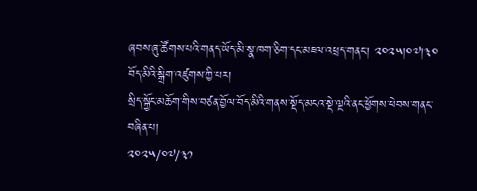ཞབས་ཞུ་ཚོགས་པའི་གནད་ཡོད་མི་སྣ་ཁག་ཅིག་དང་མཇལ་འཕྲད་གནང་། ༢༠༢༥།༠༧།༣༠ བོད་མིའི་སྒྲིག་འཛུགས་ཀྱི་པར།
སྲིད་སྐྱོང་མཆོག་གིས་བཙན་བྱོལ་བོད་མིའི་གནས་སྡོད་མངའ་སྡེ་ལྔའི་ནང་ཕྱོགས་ཕེབས་གནང་བཞིན་པ།
༢༠༢༥/༠༧/༣༡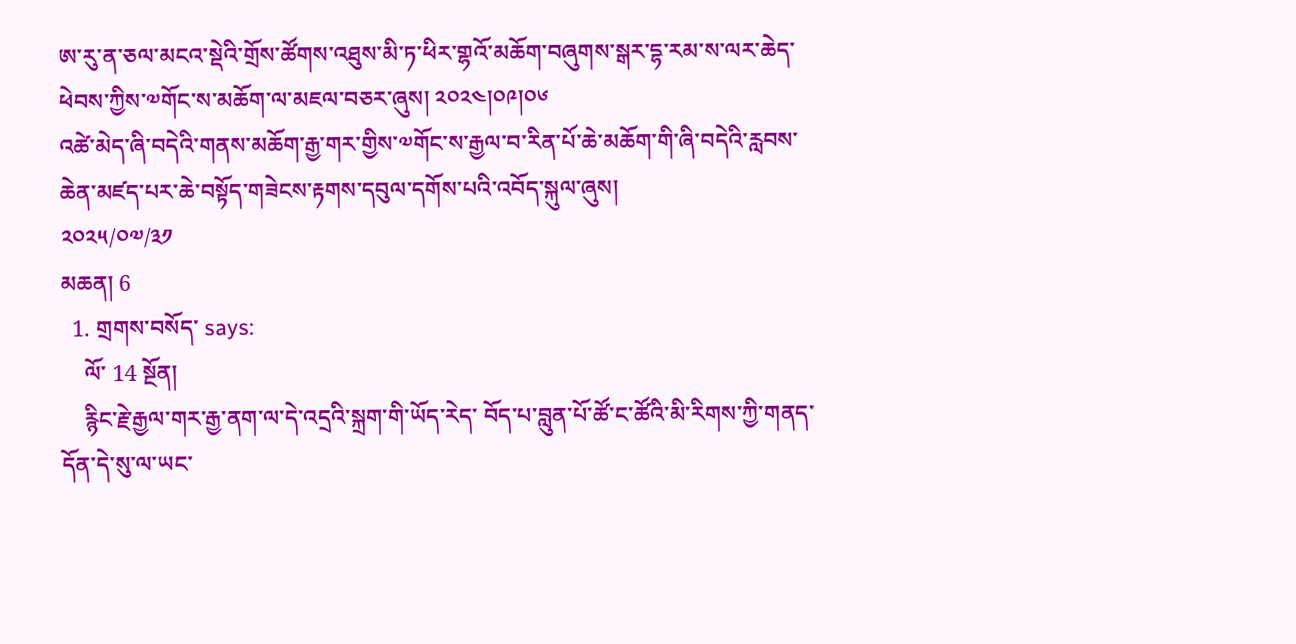ཨ་རུ་ན་ཅལ་མངའ་སྡེའི་གྲོས་ཚོགས་འཐུས་མི་ཏ་ཕིར་གྷའོ་མཆོག་བཞུགས་སྒར་དྷ་རམ་ས་ལར་ཆེད་ཕེབས་ཀྱིས་༧གོང་ས་མཆོག་ལ་མཇལ་བཅར་ཞུས། ༢༠༢༤།༠༩།༠༦
འཚེ་མེད་ཞི་བདེའི་གནས་མཆོག་རྒྱ་གར་གྱིས་༧གོང་ས་རྒྱལ་བ་རིན་པོ་ཆེ་མཆོག་གི་ཞི་བདེའི་རླབས་ཆེན་མཛད་པར་ཆེ་བསྟོད་གཟེངས་རྟགས་དབུལ་དགོས་པའི་འབོད་སྐུལ་ཞུས།
༢༠༢༥/༠༧/༣༡
མཆན། 6
  1. གྲགས་བསོད་ says:
    ལོ་ 14 སྔོན།
    རྙིང་རྗེ་རྒྱལ་གར་རྒྱ་ནག་ལ་དེ་འདྲའི་སྐྲག་གི་ཡོད་རེད་ བོད་པ་བླུན་པོ་ཚོ་ང་ཚོའི་མི་རིགས་ཀྱི་གནད་དོན་དེ་སུ་ལ་ཡང་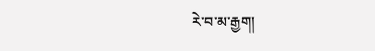རེ་བ་མ་རྒྱག།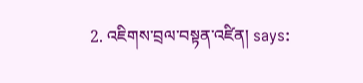2. འཇིགས་བྲལ་བསྟན་འཛིན། says: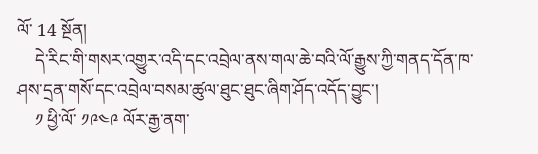ལོ་ 14 སྔོན།
    དེ་རིང་གི་གསར་འགྱུར་འདི་དང་འབྲེལ་ནས་གལ་ཆེ་བའི་ལོ་རྒྱུས་ཀྱི་གནད་དོན་ཁ་ཤས་དྲན་གསོ་དང་འབྲེལ་བསམ་ཚུལ་ཐུང་ཐུང་ཞིག་ཤོད་འདོད་བྱུང་།
    ༡ ཕྱི་ལོ་ ༡༩༤༩ ལོར་རྒྱ་ནག་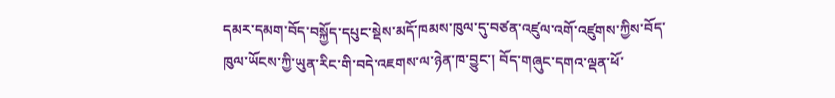དམར་དམག་བོད་བསྐྱོད་དཔུང་སྡེས་མདོ་ཁམས་ཁུལ་དུ་བཙན་འཛུལ་འགོ་འཛུགས་ཀྱིས་བོད་ཁུལ་ཡོངས་ཀྱི་ཡུན་རིང་གི་བདེ་འཇགས་ལ་ཉེན་ཁ་བྱུང་། བོད་གཞུང་དགའ་ལྡན་ཕོ་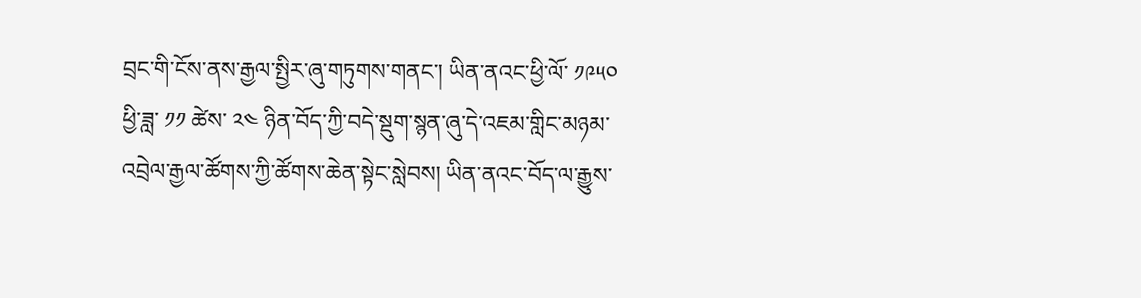བྲང་གི་ངོས་ནས་རྒྱལ་སྤྱིར་ཞུ་གཏུགས་གནང་། ཡིན་ནའང་ཕྱི་ལོ་ ༡༩༥༠ ཕྱི་ཟླ་ ༡༡ ཚེས་ ༢༤ ཉིན་བོད་ཀྱི་བདེ་སྡུག་སྙན་ཞུ་དེ་འཇམ་གླིང་མཉམ་འབྲེལ་རྒྱལ་ཚོགས་ཀྱི་ཚོགས་ཆེན་སྟེང་སླེབས། ཡིན་ནའང་བོད་ལ་རྒྱུས་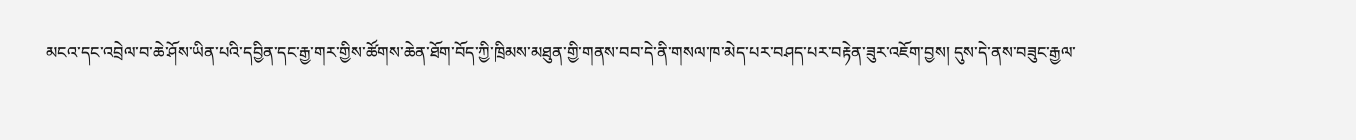མངའ་དང་འབྲེལ་བ་ཆེ་ཤོས་ཡིན་པའི་དབྱིན་དང་རྒྱ་གར་གྱིས་ཚོགས་ཆེན་ཐོག་བོད་ཀྱི་ཁྲིམས་མཐུན་གྱི་གནས་བབ་དེ་ནི་གསལ་ཁ་མེད་པར་བཤད་པར་བརྟེན་ཟུར་འཇོག་བྱས། དུས་དེ་ནས་བཟུང་རྒྱལ་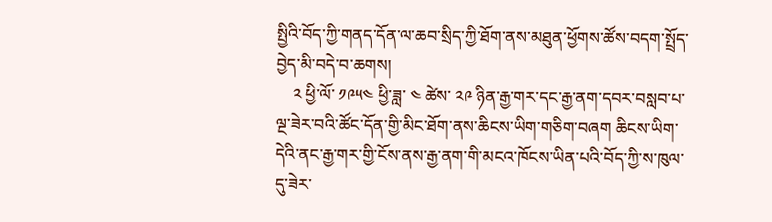སྤྱིའི་བོད་ཀྱི་གནད་དོན་ལ་ཆབ་སྲིད་ཀྱི་ཐོག་ནས་མཐུན་ཕྱོགས་ཚོས་བདག་སྤྲོད་བྱེད་མི་བདེ་བ་ཆགས།
    ༢ ཕྱི་ལོ་ ༡༩༥༤ ཕྱི་ཟླ་ ༤ ཚེས་ ༢༩ ཉིན་རྒྱ་གར་དང་རྒྱ་ནག་དབར་བསླབ་པ་ལྔ་ཟེར་བའི་ཚོང་དོན་གྱི་མིང་ཐོག་ནས་ཆིངས་ཡིག་གཅིག་བཞག ཆིངས་ཡིག་དེའི་ནང་རྒྱ་གར་གྱི་ངོས་ནས་རྒྱ་ནག་གི་མངའ་ཁོངས་ཡིན་པའི་བོད་ཀྱི་ས་ཁུལ་དུ་ཟེར་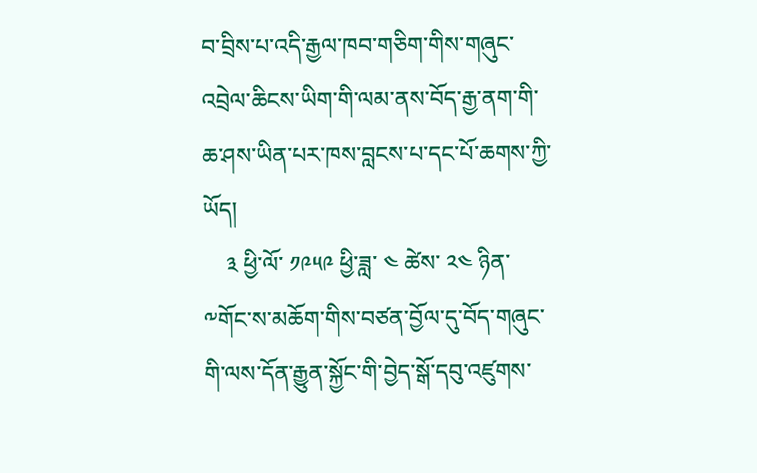བ་བྲིས་པ་འདི་རྒྱལ་ཁབ་གཅིག་གིས་གཞུང་འབྲེལ་ཆིངས་ཡིག་གི་ལམ་ནས་བོད་རྒྱ་ནག་གི་ཆ་ཤས་ཡིན་པར་ཁས་བླངས་པ་དང་པོ་ཆགས་ཀྱི་ཡོད།
    ༣ ཕྱི་ལོ་ ༡༩༥༩ ཕྱི་ཟླ་ ༤ ཚེས་ ༢༤ ཉིན་༸གོང་ས་མཆོག་གིས་བཙན་བྱོལ་དུ་བོད་གཞུང་གི་ལས་དོན་རྒྱུན་སྐྱོང་གི་བྱེད་སྒོ་དབུ་འཛུགས་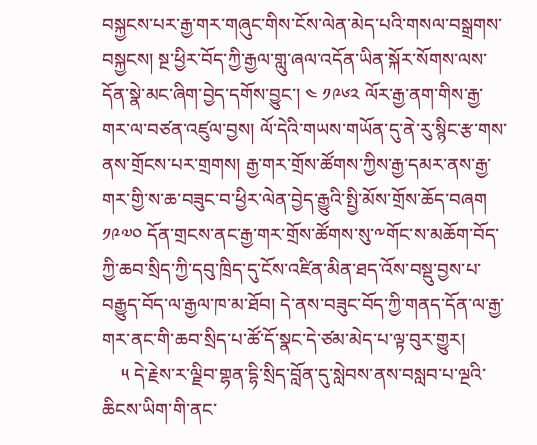བསྐྱངས་པར་རྒྱ་གར་གཞུང་གིས་ངོས་ལེན་མེད་པའི་གསལ་བསྒྲགས་བསྐྱངས། སྔ་ཕྱིར་བོད་ཀྱི་རྒྱལ་གླུ་ཞལ་འདོན་ཡིན་སྐོར་སོགས་ལས་དོན་སྣེ་མང་ཞིག་བྱེད་དགོས་བྱུང་། ༤ ༡༩༦༢ ལོར་རྒྱ་ནག་གིས་རྒྱ་གར་ལ་བཙན་འཛུལ་བྱས། ལོ་དེའི་གཡས་གཡོན་དུ་ནེ་རུ་སྙིང་རྩ་གས་ནས་གྲོངས་པར་གྲགས། རྒྱ་གར་གྲོས་ཚོགས་ཀྱིས་རྒྱ་དམར་ནས་རྒྱ་གར་གྱི་ས་ཆ་བཟུང་བ་ཕྱིར་ལེན་བྱེད་རྒྱུའི་སྤྱི་མོས་གྲོས་ཆོད་བཞག ༡༩༧༠ དོན་གྲངས་ནང་རྒྱ་གར་གྲོས་ཚོགས་སུ་༸གོང་ས་མཆོག་བོད་ཀྱི་ཆབ་སྲིད་ཀྱི་དབུ་ཁྲིད་དུ་ངོས་འཛིན་མིན་ཐད་འོས་བསྡུ་བྱས་པ་བརྒྱུད་བོད་ལ་རྒྱལ་ཁ་མ་ཐོབ། དེ་ནས་བཟུང་བོད་ཀྱི་གནད་དོན་ལ་རྒྱ་གར་ནང་གི་ཆབ་སྲིད་པ་ཚོ་དོ་སྣང་དེ་ཙམ་མེད་པ་ལྟ་བུར་གྱུར།
    ༥ དེ་རྗེས་ར་ལྗིབ་གྷན་དྷི་སྲིད་བློན་དུ་སླེབས་ནས་བསླབ་པ་ལྔའི་ཆིངས་ཡིག་གི་ནང་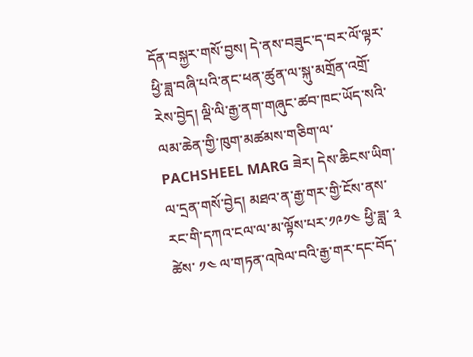དོན་བསྐྱར་གསོ་བྱས། དེ་ནས་བཟུང་ད་བར་ལོ་ལྟར་ཕྱི་ཟླ་བཞི་པའི་ནང་ཕན་ཚུན་ལ་སྐུ་མགྲོན་འགྲོ་རེས་བྱེད། ལྡི་ལི་རྒྱ་ནག་གཞུང་ཚབ་ཁང་ཡོད་སའི་ལམ་ཆེན་གྱི་ཁུག་མཚམས་གཅིག་ལ་ PACHSHEEL MARG ཟེར། དེས་ཆིངས་ཡིག་ལ་དྲན་གསོ་བྱེད། མཐའ་ན་རྒྱ་གར་གྱི་ངོས་ནས་རང་གི་དཀའ་ངལ་ལ་མ་ལྟོས་པར་༡༩༡༤ ཕྱི་ཟླ་ ༣ ཚེས་ ༡༤ ལ་གཏན་འཁེལ་བའི་རྒྱ་གར་དང་བོད་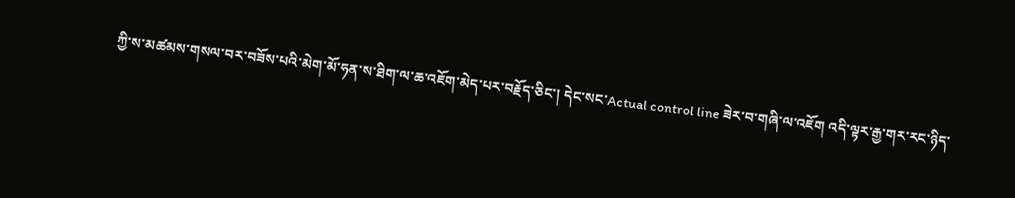ཀྱི་ས་མཚམས་གསལ་བར་བཟོས་པའི་མེག་མོ་ཧན་ས་ཐིག་ལ་ཆ་འཇོག་མེད་པར་བརྗོད་ཅིང་། དེང་སང་Actual control line ཟེར་བ་གཞི་ལ་འཇོག འདི་ལྟར་རྒྱ་གར་རང་ཉིད་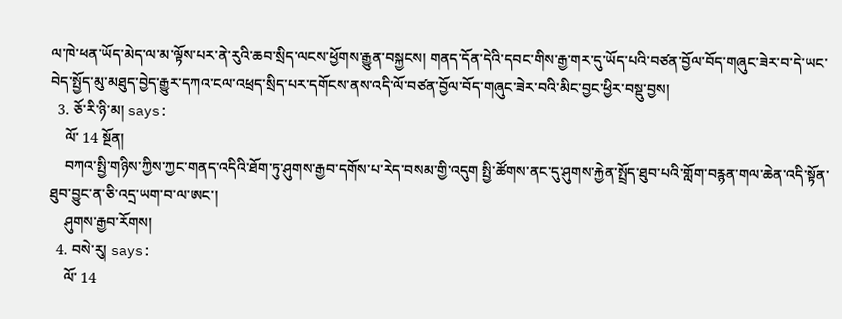ལ་ཁེ་ཕན་ཡོད་མེད་ལ་མ་ལྟོས་པར་ནེ་རུའི་ཆབ་སྲིད་ལངས་ཕྱོགས་རྒྱུན་བསྐྱངས། གནད་དོན་དེའི་དབང་གིས་རྒྱ་གར་དུ་ཡོད་པའི་བཙན་བྱོལ་བོད་གཞུང་ཟེར་བ་དེ་ཡང་བེད་སྤྱོད་མུ་མཐུད་བྱེད་རྒྱུར་དཀའ་ངལ་འཕྲད་སྲིད་པར་དགོངས་ནས་འདི་ལོ་བཙན་བྱོལ་བོད་གཞུང་ཟེར་བའི་མིང་བྱང་ཕྱིར་བསྡུ་བྱས།
  3. ཅོ་རི་ཉི་མ། says:
    ལོ་ 14 སྔོན།
    བཀའ་སྤྱི་གཉིས་ཀྱིས་ཀྱང་གནད་འདིའི་ཐོག་ཏུ་ཤུགས་རྒྱབ་དགོས་པ་རེད་བསམ་གྱི་འདུག སྤྱི་ཚོགས་ནང་དུ་ཤུགས་རྐྱེན་སྤྲོད་ཐུབ་པའི་གློག་བརྙན་གལ་ཆེན་འདི་སྟོན་ཐུབ་བྱུང་ན་ཅི་འདྲ་ཡག་བ་ལ་ཨང་།
    ཤུགས་རྒྱབ་རོགས།
  4. བསེ་རུ། says:
    ལོ་ 14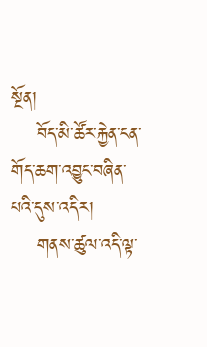སྔོན།
    བོད་མི་ཚོར་རྐྱེན་ངན་གོད་ཆག་འབྱུང་བཞིན་པའི་དུས་འདིར།
    གནས་ཚུལ་འདི་ལྟ་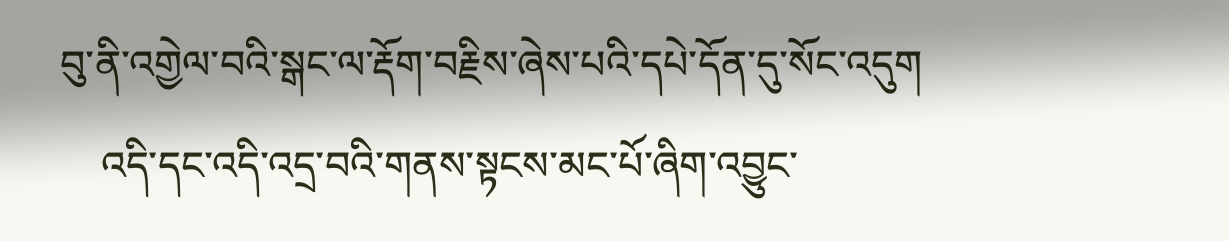བུ་ནི་འགྱེལ་བའི་སྒང་ལ་རྡོག་བརྗིས་ཞེས་པའི་དཔེ་དོན་དུ་སོང་འདུག
    འདི་དང་འདི་འདྲ་བའི་གནས་སྟངས་མང་པོ་ཞིག་འབྱུང་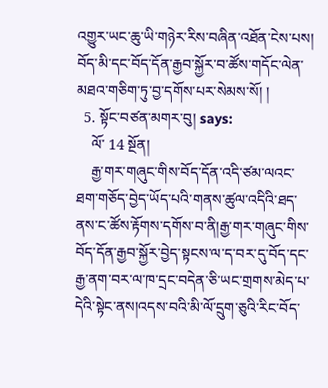འགྱུར་ཡང་ཆུ་ཡི་གཉེར་རིས་བཞིན་འཐོན་ངེས་པས། བོད་མི་དང་བོད་དོན་རྒྱབ་སྐྱོར་བ་ཚོས་གདོང་ལེན་མཐའ་གཅིག་ཏུ་བྱ་དགོས་པར་སེམས་སོ། །
  5. སྟོང་བཙན་མགར་བུ། says:
    ལོ་ 14 སྔོན།
    རྒྱ་གར་གཞུང་གིས་བོད་དོན་འདི་ཙམ་ལའང་ཐག་གཅོད་བྱེད་ཡོད་པའི་གནས་ཚུལ་འདིའི་ཐད་ནས་ང་ཚོས་རྟོགས་དགོས་བ་ནི།རྒྱ་གར་གཞུང་གིས་བོད་དོན་རྒྱབ་སྐྱོར་བྱེད་སྟངས་ལ་ད་བར་དུ་བོད་དང་རྒྱ་ནག་བར་ལ་ཁ་དྲང་བདེན་ཅི་ཡང་གྲགས་མེད་པ་དེའི་སྟེང་ནས།འདས་བའི་མི་ལོ་དྲུག་ཅུའི་རིང་བོད་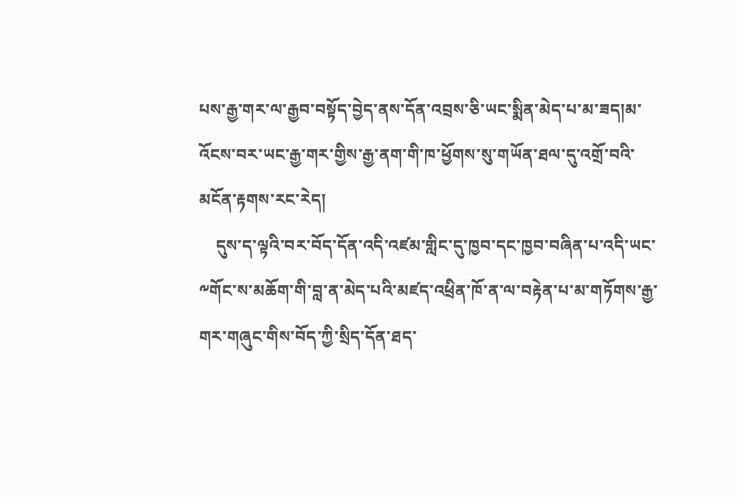པས་རྒྱ་གར་ལ་རྒྱབ་བསྟོད་བྱེད་ནས་དོན་འབྲས་ཅི་ཡང་སྨིན་མེད་པ་མ་ཟད།མ་འོངས་བར་ཡང་རྒྱ་གར་གྱིས་རྒྱ་ནག་གི་ཁ་ཕྱོགས་སུ་གཡོན་ཐལ་དུ་འགྲོ་བའི་མངོན་རྟགས་རང་རེད།
    དུས་ད་ལྟའི་བར་བོད་དོན་འདི་འཛམ་གླིང་དུ་ཁྱབ་དང་ཁྱབ་བཞིན་པ་འདི་ཡང་༸གོང་ས་མཆོག་གི་བླ་ན་མེད་པའི་མཛད་འཕྲིན་ཁོ་ན་ལ་བརྟེན་པ་མ་གཏོགས་རྒྱ་གར་གཞུང་གིས་བོད་ཀྱི་སྲིད་དོན་ཐད་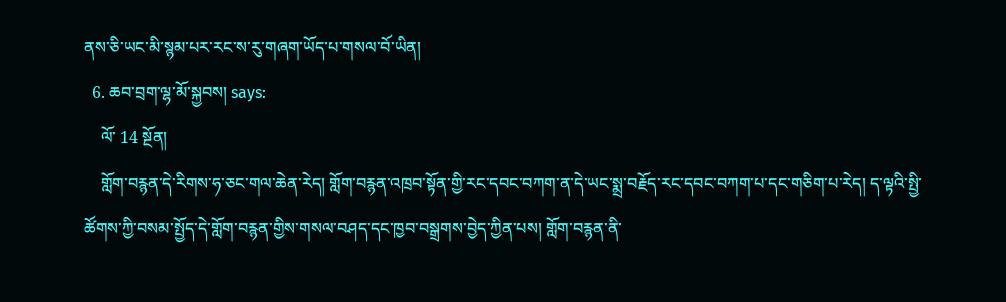ནས་ཅི་ཡང་མི་སྙམ་པར་རང་ས་རུ་གཞག་ཡོད་པ་གསལ་བོ་ཡིན།
  6. ཆབ་བྲག་ལྷ་མོ་སྐྱབས། says:
    ལོ་ 14 སྔོན།
    གློག་བརྙན་དེ་རིགས་ཧ་ཅང་གལ་ཆེན་རེད། གློག་བརྙན་འཁྲབ་སྟོན་གྱི་རང་དབང་བཀག་ན་དེ་ཡང་སྨྲ་བརྗོད་རང་དབང་བཀག་པ་དང་གཅིག་པ་རེད། ད་ལྟའི་སྤྱི་ཚོགས་ཀྱི་བསམ་སྤྱོད་དེ་གློག་བརྙན་གྱིས་གསལ་བཤད་དང་ཁྱབ་བསྒྲགས་བྱེད་ཀྱིན་པས། གློག་བརྙན་ནི་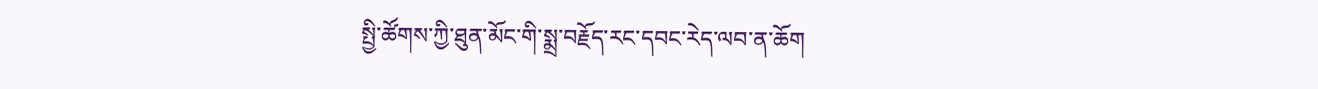སྤྱི་ཚོགས་ཀྱི་ཐུན་མོང་གི་སྨྲ་བརྗོད་རང་དབང་རེད་ལབ་ན་ཆོག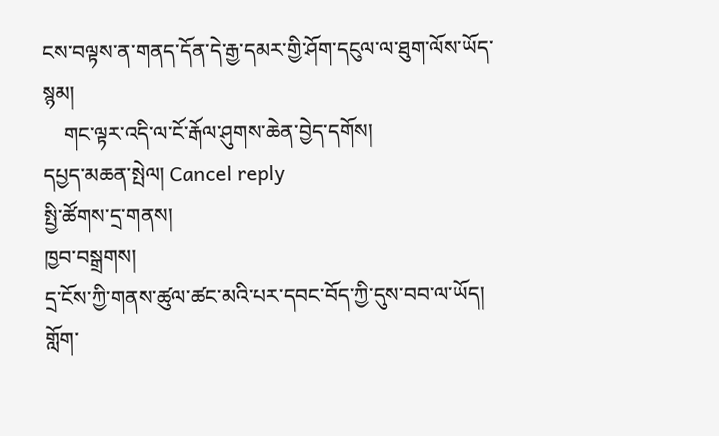ངས་བལྟས་ན་གནད་དོན་དེ་རྒྱ་དམར་གྱི་ཤོག་དངུལ་ལ་ཐུག་ལོས་ཡོད་སྙམ།
    གང་ལྟར་འདི་ལ་ངོ་རྒོལ་ཤུགས་ཆེན་བྱེད་དགོས།
དཔྱད་མཆན་སྤེལ། Cancel reply
སྤྱི་ཚོགས་དྲ་གནས།
ཁྱབ་བསྒྲགས།
དྲ་ངོས་ཀྱི་གནས་ཚུལ་ཚང་མའི་པར་དབང་བོད་ཀྱི་དུས་བབ་ལ་ཡོད།
གློག་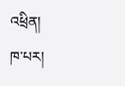འཕྲིན།
ཁ་པར།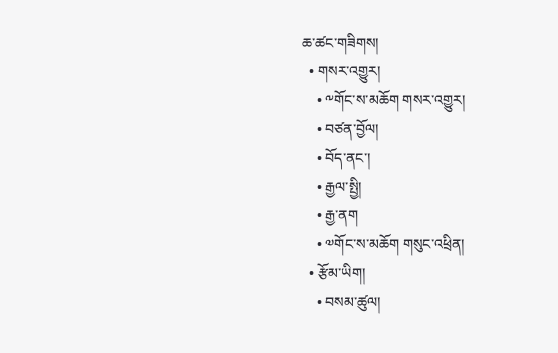ཆ་ཚང་གཟིགས།
  • གསར་འགྱུར།
    • ༸གོང་ས་མཆོག གསར་འགྱུར།
    • བཙན་བྱོལ།
    • བོད་ནང་།
    • རྒྱལ་སྤྱི།
    • རྒྱ་ནག
    • ༧གོང་ས་མཆོག གསུང་འཕྲིན།
  • རྩོམ་ཡིག།
    • བསམ་ཚུལ།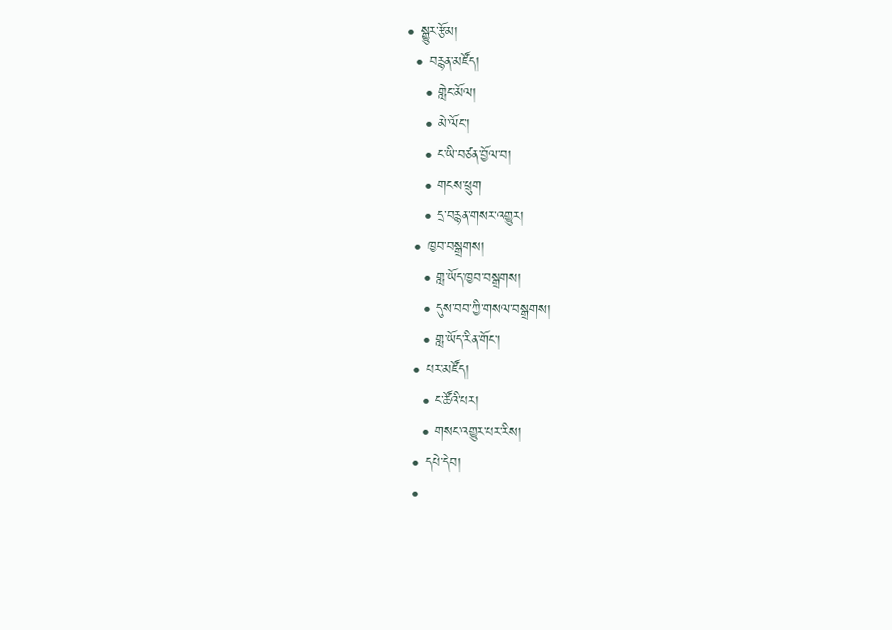• སྒྱུར་རྩོམ།
  • བརྙན་མཛོད།
    • གླེང་མོལ།
    • མེ་ལོང་།
    • ང་ཡི་བཙན་བྱོལ་བ།
    • གངས་ཕྲུག
    • དྲ་བརྙན་གསར་འགྱུར།
  • ཁྱབ་བསྒྲགས།
    • གླ་ཡོད་ཁྱབ་བསྒྲགས།
    • དུས་བབ་ཀྱི་གསལ་བསྒྲགས།
    • གླ་ཡོད་རིན་གོང་།
  • པར་མཛོད།
    • ང་ཚོའི་པར།
    • གསང་འགྱུར་པར་རིས།
  • དཔེ་དེབ།
  •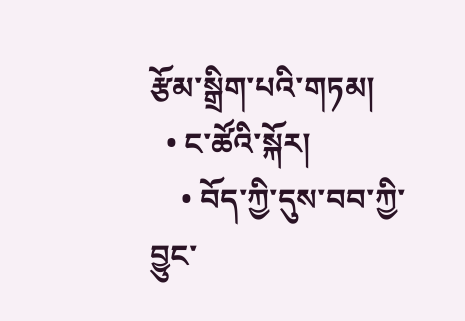རྩོམ་སྒྲིག་པའི་གཏམ།
  • ང་ཚོའི་སྐོར།
    • བོད་ཀྱི་དུས་བབ་ཀྱི་བྱུང་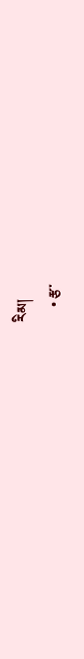རིམ།
    • རྩ་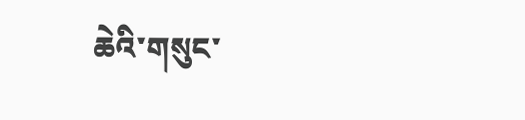ཆེའི་གསུང་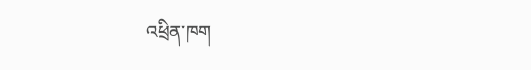འཕྲིན་ཁག